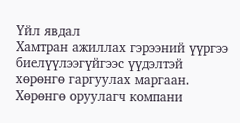Үйл явдал
Хамтран ажиллах гэрээний үүргээ биелүүлээгүйгээс үүдэлтэй хөрөнгө гаргуулах маргаан. Хөрөнгө оруулагч компани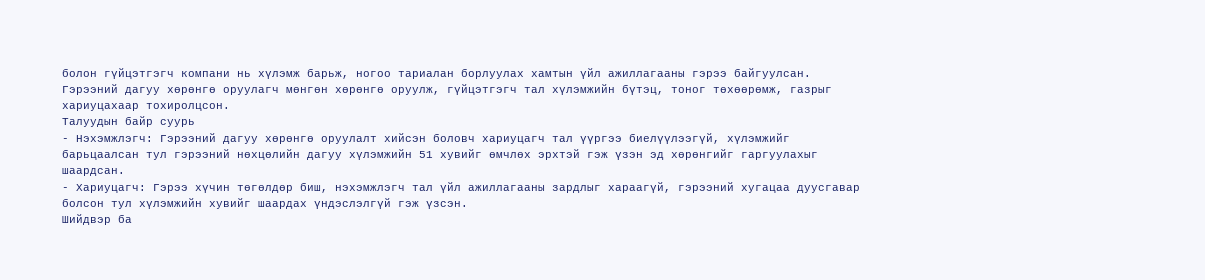болон гүйцэтгэгч компани нь хүлэмж барьж, ногоо тариалан борлуулах хамтын үйл ажиллагааны гэрээ байгуулсан. Гэрээний дагуу хөрөнгө оруулагч мөнгөн хөрөнгө оруулж, гүйцэтгэгч тал хүлэмжийн бүтэц, тоног төхөөрөмж, газрыг хариуцахаар тохиролцсон.
Талуудын байр суурь
- Нэхэмжлэгч: Гэрээний дагуу хөрөнгө оруулалт хийсэн боловч хариуцагч тал үүргээ биелүүлээгүй, хүлэмжийг барьцаалсан тул гэрээний нөхцөлийн дагуу хүлэмжийн 51 хувийг өмчлөх эрхтэй гэж үзэн эд хөрөнгийг гаргуулахыг шаардсан.
- Хариуцагч: Гэрээ хүчин төгөлдөр биш, нэхэмжлэгч тал үйл ажиллагааны зардлыг хараагүй, гэрээний хугацаа дуусгавар болсон тул хүлэмжийн хувийг шаардах үндэслэлгүй гэж үзсэн.
Шийдвэр ба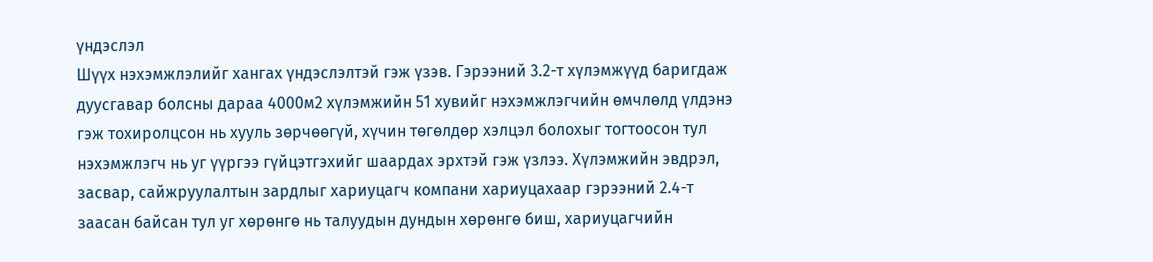үндэслэл
Шүүх нэхэмжлэлийг хангах үндэслэлтэй гэж үзэв. Гэрээний 3.2-т хүлэмжүүд баригдаж дуусгавар болсны дараа 4000м2 хүлэмжийн 51 хувийг нэхэмжлэгчийн өмчлөлд үлдэнэ гэж тохиролцсон нь хууль зөрчөөгүй, хүчин төгөлдөр хэлцэл болохыг тогтоосон тул нэхэмжлэгч нь уг үүргээ гүйцэтгэхийг шаардах эрхтэй гэж үзлээ. Хүлэмжийн эвдрэл, засвар, сайжруулалтын зардлыг хариуцагч компани хариуцахаар гэрээний 2.4-т заасан байсан тул уг хөрөнгө нь талуудын дундын хөрөнгө биш, хариуцагчийн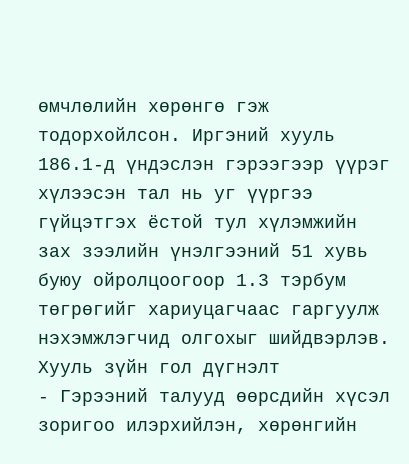өмчлөлийн хөрөнгө гэж тодорхойлсон. Иргэний хууль 186.1-д үндэслэн гэрээгээр үүрэг хүлээсэн тал нь уг үүргээ гүйцэтгэх ёстой тул хүлэмжийн зах зээлийн үнэлгээний 51 хувь буюу ойролцоогоор 1.3 тэрбум төгрөгийг хариуцагчаас гаргуулж нэхэмжлэгчид олгохыг шийдвэрлэв.
Хууль зүйн гол дүгнэлт
- Гэрээний талууд өөрсдийн хүсэл зоригоо илэрхийлэн, хөрөнгийн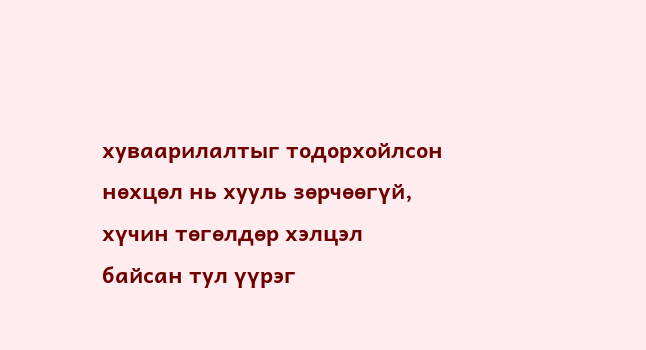хуваарилалтыг тодорхойлсон нөхцөл нь хууль зөрчөөгүй, хүчин төгөлдөр хэлцэл байсан тул үүрэг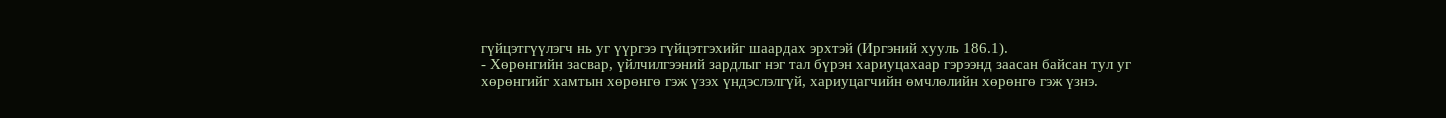гүйцэтгүүлэгч нь уг үүргээ гүйцэтгэхийг шаардах эрхтэй (Иргэний хууль 186.1).
- Хөрөнгийн засвар, үйлчилгээний зардлыг нэг тал бүрэн хариуцахаар гэрээнд заасан байсан тул уг хөрөнгийг хамтын хөрөнгө гэж үзэх үндэслэлгүй, хариуцагчийн өмчлөлийн хөрөнгө гэж үзнэ.